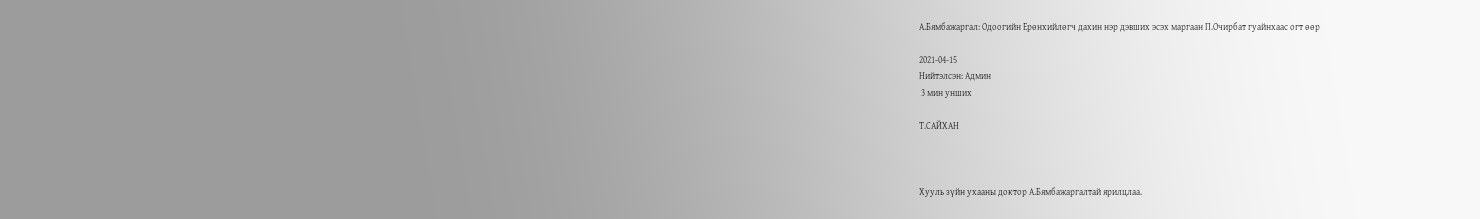А.Бямбажаргал: Одоогийн Ерөнхийлөгч дахин нэр дэвших эсэх маргаан П.Очирбат гуайнхаас огт өөр

2021-04-15
Нийтэлсэн: Админ
 3 мин унших

Т.САЙХАН



Хууль зүйн ухааны доктор А.Бямбажаргалтай ярилцлаа.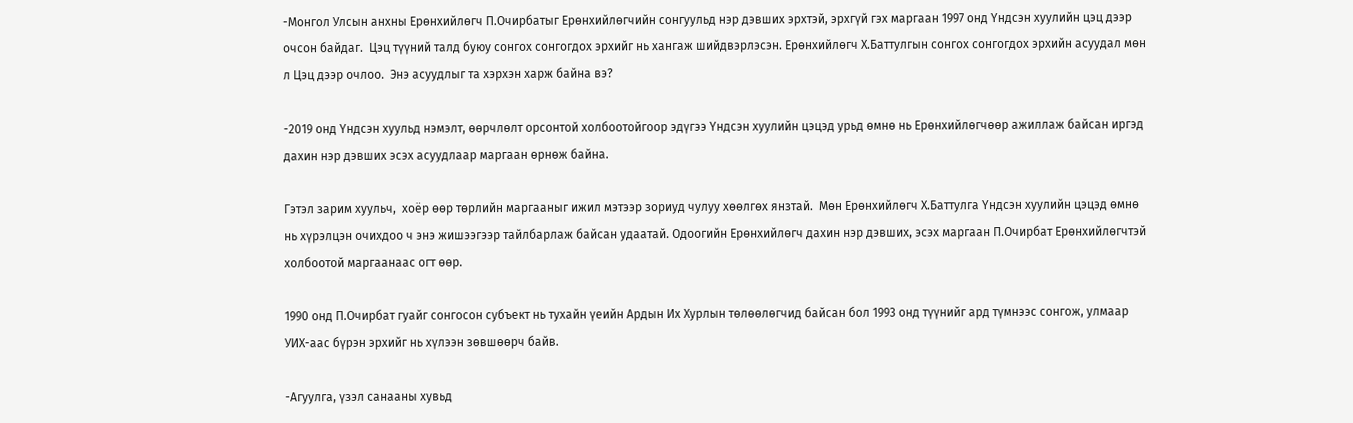-Монгол Улсын анхны Ерөнхийлөгч П.Очирбатыг Ерөнхийлөгчийн сонгуульд нэр дэвших эрхтэй, эрхгүй гэх маргаан 1997 онд Үндсэн хуулийн цэц дээр очсон байдаг.  Цэц түүний талд буюу сонгох сонгогдох эрхийг нь хангаж шийдвэрлэсэн. Ерөнхийлөгч Х.Баттулгын сонгох сонгогдох эрхийн асуудал мөн л Цэц дээр очлоо.  Энэ асуудлыг та хэрхэн харж байна вэ?

-2019 онд Үндсэн хуульд нэмэлт, өөрчлөлт орсонтой холбоотойгоор эдүгээ Үндсэн хуулийн цэцэд урьд өмнө нь Ерөнхийлөгчөөр ажиллаж байсан иргэд дахин нэр дэвших эсэх асуудлаар маргаан өрнөж байна.

Гэтэл зарим хуульч,  хоёр өөр төрлийн маргааныг ижил мэтээр зориуд чулуу хөөлгөх янзтай.  Мөн Ерөнхийлөгч Х.Баттулга Үндсэн хуулийн цэцэд өмнө нь хүрэлцэн очихдоо ч энэ жишээгээр тайлбарлаж байсан удаатай. Одоогийн Ерөнхийлөгч дахин нэр дэвших, эсэх маргаан П.Очирбат Ерөнхийлөгчтэй холбоотой маргаанаас огт өөр.

1990 онд П.Очирбат гуайг сонгосон субъект нь тухайн үеийн Ардын Их Хурлын төлөөлөгчид байсан бол 1993 онд түүнийг ард түмнээс сонгож, улмаар УИХ-аас бүрэн эрхийг нь хүлээн зөвшөөрч байв.

-Агуулга, үзэл санааны хувьд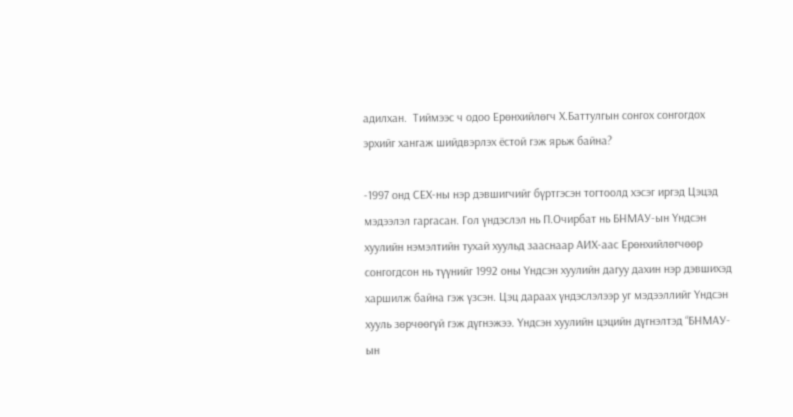адилхан.  Тиймээс ч одоо Ерөнхийлөгч Х.Баттулгын сонгох сонгогдох эрхийг хангаж шийдвэрлэх ёстой гэж ярьж байна?

-1997 онд СЕХ-ны нэр дэвшигчийг бүртгэсэн тогтоолд хэсэг иргэд Цэцэд мэдээлэл гаргасан. Гол үндэслэл нь П.Очирбат нь БНМАУ-ын Үндсэн хуулийн нэмэлтийн тухай хуульд зааснаар АИХ-аас Ерөнхийлөгчөөр сонгогдсон нь түүнийг 1992 оны Үндсэн хуулийн дагуу дахин нэр дэвшихэд харшилж байна гэж үзсэн. Цэц дараах үндэслэлээр уг мэдээллийг Үндсэн хууль зөрчөөгүй гэж дүгнэжээ. Үндсэн хуулийн цэцийн дүгнэлтэд “БНМАУ-ын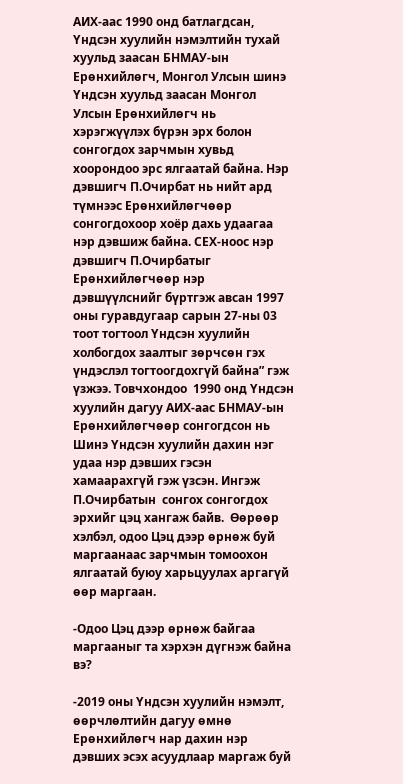АИХ-аас 1990 онд батлагдсан, Үндсэн хуулийн нэмэлтийн тухай хуульд заасан БНМАУ-ын Ерөнхийлөгч, Монгол Улсын шинэ Үндсэн хуульд заасан Монгол Улсын Ерөнхийлөгч нь хэрэгжүүлэх бүрэн эрх болон сонгогдох зарчмын хувьд хоорондоо эрс ялгаатай байна. Нэр дэвшигч П.Очирбат нь нийт ард түмнээс Ерөнхийлөгчөөр сонгогдохоор хоёр дахь удаагаа нэр дэвшиж байна. СЕХ-ноос нэр дэвшигч П.Очирбатыг Ерөнхийлөгчөөр нэр дэвшүүлснийг бүртгэж авсан 1997 оны гуравдугаар сарын 27-ны 03 тоот тогтоол Үндсэн хуулийн холбогдох заалтыг зөрчсөн гэх үндэслэл тогтоогдохгүй байна” гэж үзжээ. Товчхондоо  1990 онд Үндсэн хуулийн дагуу АИХ-аас БНМАУ-ын Ерөнхийлөгчөөр сонгогдсон нь Шинэ Үндсэн хуулийн дахин нэг удаа нэр дэвших гэсэн хамаарахгүй гэж үзсэн. Ингэж П.Очирбатын  сонгох сонгогдох эрхийг цэц хангаж байв.  Өөрөөр хэлбэл, одоо Цэц дээр өрнөж буй маргаанаас зарчмын томоохон ялгаатай буюу харьцуулах аргагүй өөр маргаан.

-Одоо Цэц дээр өрнөж байгаа маргааныг та хэрхэн дүгнэж байна вэ?

-2019 оны Үндсэн хуулийн нэмэлт, өөрчлөлтийн дагуу өмнө Ерөнхийлөгч нар дахин нэр дэвших эсэх асуудлаар маргаж буй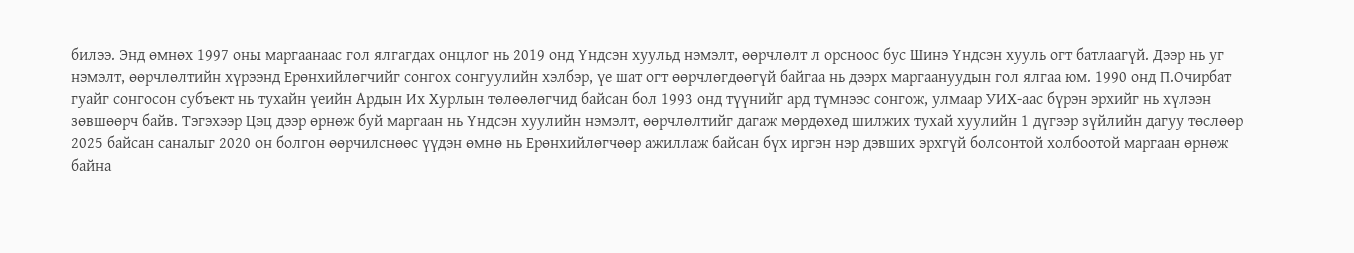билээ. Энд өмнөх 1997 оны маргаанаас гол ялгагдах онцлог нь 2019 онд Үндсэн хуульд нэмэлт, өөрчлөлт л орсноос бус Шинэ Үндсэн хууль огт батлаагүй. Дээр нь уг нэмэлт, өөрчлөлтийн хүрээнд Ерөнхийлөгчийг сонгох сонгуулийн хэлбэр, үе шат огт өөрчлөгдөөгүй байгаа нь дээрх маргаануудын гол ялгаа юм. 1990 онд П.Очирбат гуайг сонгосон субъект нь тухайн үеийн Ардын Их Хурлын төлөөлөгчид байсан бол 1993 онд түүнийг ард түмнээс сонгож, улмаар УИХ-аас бүрэн эрхийг нь хүлээн зөвшөөрч байв. Тэгэхээр Цэц дээр өрнөж буй маргаан нь Үндсэн хуулийн нэмэлт, өөрчлөлтийг дагаж мөрдөхөд шилжих тухай хуулийн 1 дүгээр зүйлийн дагуу төслөөр 2025 байсан саналыг 2020 он болгон өөрчилснөөс үүдэн өмнө нь Ерөнхийлөгчөөр ажиллаж байсан бүх иргэн нэр дэвших эрхгүй болсонтой холбоотой маргаан өрнөж байна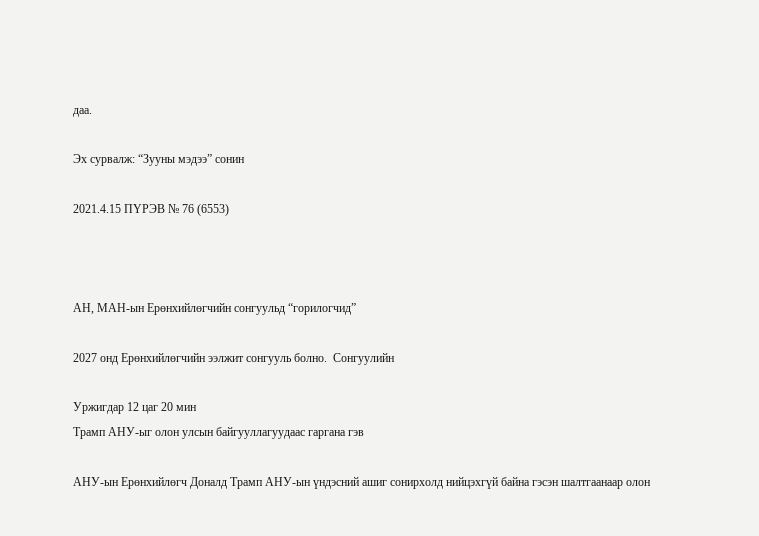даа.

Эх сурвалж: “Зууны мэдээ” сонин

2021.4.15 ПҮРЭВ № 76 (6553)



АН, МАН-ын Ерөнхийлөгчийн сонгуульд “горилогчид”

2027 онд Ерөнхийлөгчийн ээлжит сонгууль болно.  Сонгуулийн

Уржигдар 12 цаг 20 мин
Трамп АНУ-ыг олон улсын байгууллагуудаас гаргана гэв

АНУ-ын Ерөнхийлөгч Доналд Трамп АНУ-ын үндэсний ашиг сонирхолд нийцэхгүй байна гэсэн шалтгаанаар олон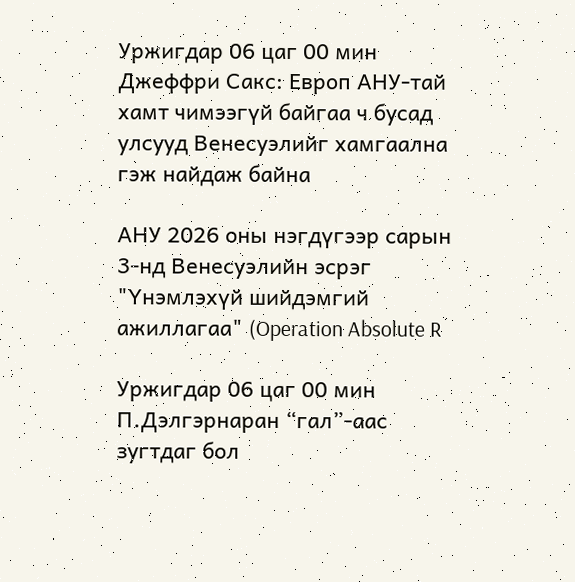Уржигдар 06 цаг 00 мин
Джеффри Сакс: Европ АНУ-тай хамт чимээгүй байгаа ч бусад улсууд Венесуэлийг хамгаална гэж найдаж байна

АНУ 2026 оны нэгдүгээр сарын 3-нд Венесуэлийн эсрэг "Үнэмлэхүй шийдэмгий ажиллагаа" (Operation Absolute R

Уржигдар 06 цаг 00 мин
П.Дэлгэрнаран “гал”-аас зугтдаг бол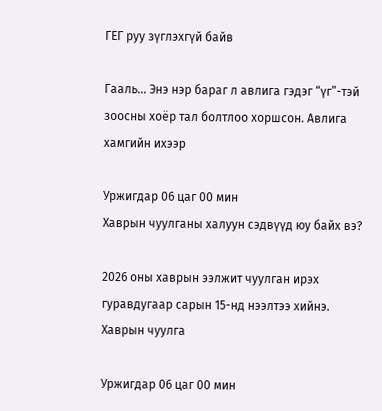ГЕГ руу зүглэхгүй байв

Гааль… Энэ нэр бараг л авлига гэдэг “үг”-тэй зоосны хоёр тал болтлоо хоршсон. Авлига хамгийн ихээр

Уржигдар 06 цаг 00 мин
Хаврын чуулганы халуун сэдвүүд юу байх вэ?

2026 оны хаврын ээлжит чуулган ирэх гуравдугаар сарын 15-нд нээлтээ хийнэ.  Хаврын чуулга

Уржигдар 06 цаг 00 мин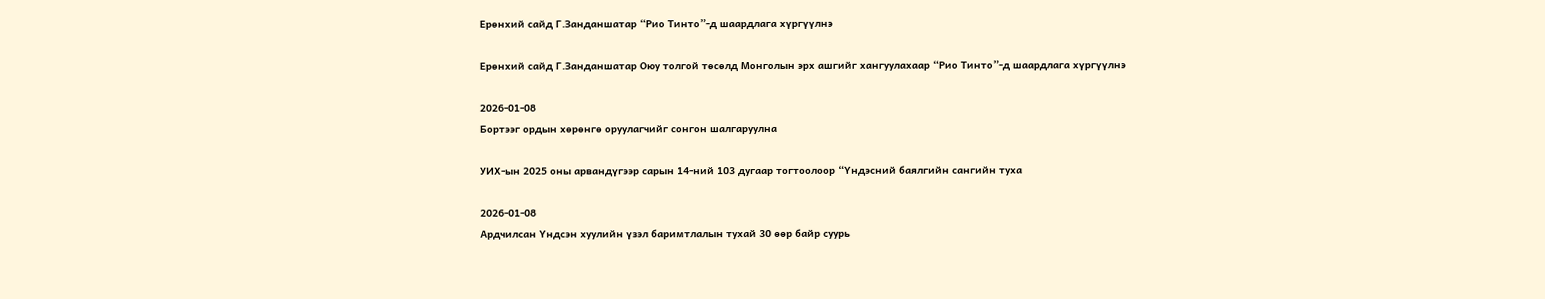Ерөнхий сайд Г.Занданшатар “Рио Тинто”-д шаардлага хүргүүлнэ

Ерөнхий сайд Г.Занданшатар Оюу толгой төсөлд Монголын эрх ашгийг хангуулахаар “Рио Тинто”-д шаардлага хүргүүлнэ

2026-01-08
Бортээг ордын хөрөнгө оруулагчийг сонгон шалгаруулна

УИХ-ын 2025 оны арвандүгээр сарын 14-ний 103 дугаар тогтоолоор “Үндэсний баялгийн сангийн туха

2026-01-08
Ардчилсан Үндсэн хуулийн үзэл баримтлалын тухай 30 өөр байр суурь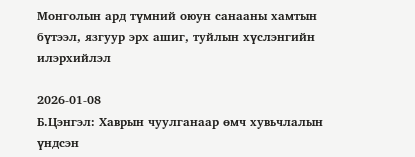Монголын ард түмний оюун санааны хамтын бүтээл, язгуур эрх ашиг, туйлын хүслэнгийн илэрхийлэл

2026-01-08
Б.Цэнгэл: Хаврын чуулганаар өмч хувьчлалын үндсэн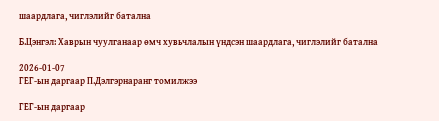шаардлага, чиглэлийг батална

Б.Цэнгэл: Хаврын чуулганаар өмч хувьчлалын үндсэн шаардлага, чиглэлийг батална

2026-01-07
ГЕГ-ын даргаар П.Дэлгэрнаранг томилжээ

ГЕГ-ын даргаар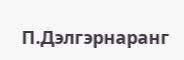П.Дэлгэрнаранг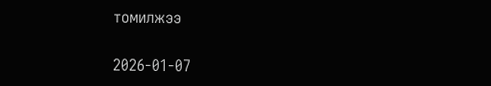томилжээ

2026-01-07